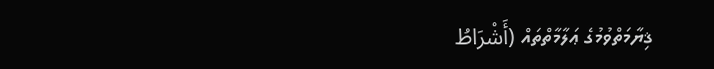ޤިޔާމަތްވުމުގެ ޢަލާމާތްތައް (أَشْرَاطُ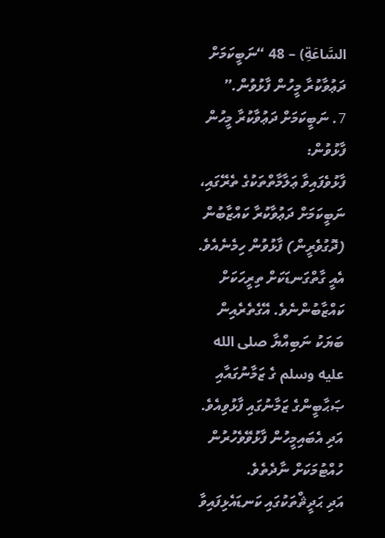السَّاعَةِ) – 48 “ނަބީކަމަށް ދަޢުވާކުރާ މީހުން ފާޅުވުން.”
7. ނަބީކަމަށް ދަޢުވާކުރާ މީހުން ފާޅުވުން:
ފާޅުވެފައިވާ ޢަލާމާތްތަކުގެ ތެރޭގައި، ނަބީކަމަށް ދަޢުވާކުރާ ކައްޒާބުން (ދޮގުވެރީން) ފާޅުވުން ހިމެނެއެވެ. އެއީ ގާތްގަނޑަކަށް ތިރީހަކަށް ކައްޒާބުންނެވެ. އޭގެތެރެއިން ބަޔަކު ނަބިއްޔާ صلى الله عليه وسلم ގެ ޒަމާނުގައާއި ޞަޙާބީންގެ ޒަމާނުގައި ފާޅުވިއެވެ. އަދި އެބައިމީހުން ފާޅުވޭވެހުރުން ހުއްޓުމަކަށް ނާދެތެވެ.
އަދި ޙަދީޘްތަކުގައި ކަނޑައެޅިފައިވާ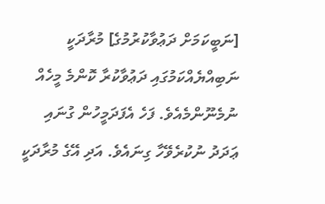[ނަބީކަމަށް ދަޢުވާކުރުމުގެ] މުރާދަކީ ނަބިއްޔެއްކަމުގައި ދަޢުވާކުރާ ކޮންމެ މީހެއް ނުމެނޫންމެއެވެ. ފަހެ އެފަދަމީހުން ގުނައި ޢަދަދު ނުކުރެވޭހާ ގިނައެވެ. އަދި އޭގެ މުރާދަކީ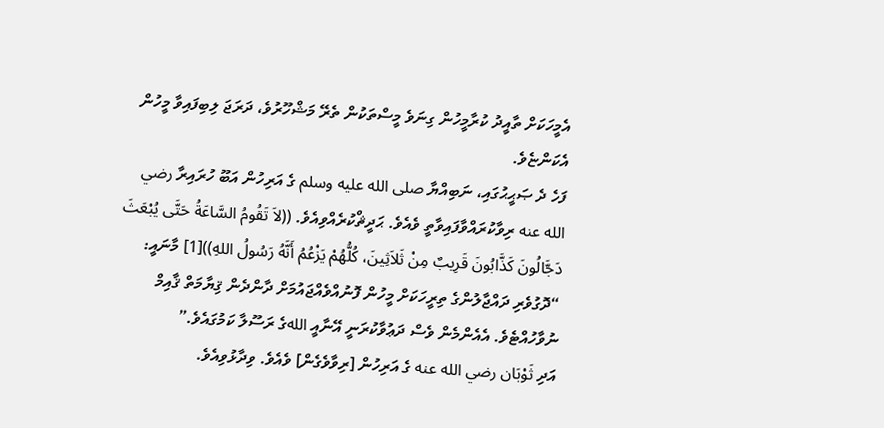އެމީހަކަށް ތާއީދު ކުރާމީހުން ގިނަވެ މީސްތަކުން ތެރޭ މަޝްހޫރުވެ، ދަރަޖަ ލިބިފައިވާ މީހުން އެކަންޏެވެ.
ފަހެ ދެ ޞަޙީޙުގައި، ނަބިއްޔާ صلى الله عليه وسلم ގެ އަރިހުން އަބޫ ހުރައިރާ رضي الله عنه ރިވާކުރައްވާފައިވާތީ ވެއެވެ. ޙަދީޘްކުރެއްވިއެވެ. ((لاَ تَقُومُ السَّاعَةُ حَتَّى يُبْعَثَ دَجَّالُونَ كَذَّابُونَ قَرِيبٌ مِنْ ثَلاَثِينَ، كُلُّهُمْ يَزْعُمُ أَنَّهُ رَسُولُ اللهِ))[1] މާނައީ: “ދޮގުވެރި ދައްޖާލުންގެ ތިރީހަކަށް މީހުން ފޮނުއްވެއްޖައުމަށް ދާންދެން ޤިޔާމަތް ޤާއިމް ނުވާހުއްޓެވެ. އެއެންމެން ވެސް ދަޢުވާކުރަނީ އޭނާއީ اللهގެ ރަސޫލާ ކަމުގައެވެ.”
އަދި ثَوْبَان رضي الله عنه ގެ އަރިހުން [ރިވާވެގެން] ވެއެވެ. ވިދާޅުވިއެވެ.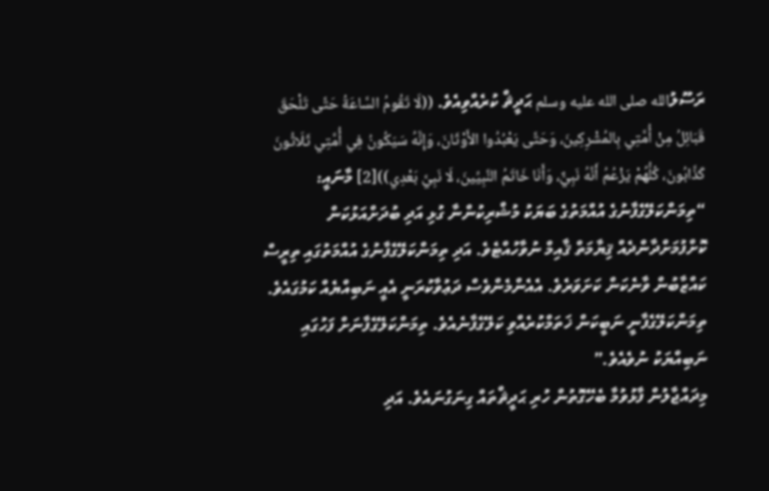ރަސޫލުالله صلى الله عليه وسلم ޙަދީޘް ކުރެއްވިއެވެ. ((لَا تَقُومُ السَّاعَةُ حَتَّى تَلْحَقَ قَبَائِلُ مِنْ أُمَّتِي بِالمُشْرِكِينَ، وَحَتَّى يَعْبُدُوا الأَوْثَانَ، وَإِنَّهُ سَيَكُونُ فِي أُمَّتِي ثَلَاثُونَ كَذَّابُونَ، كُلُّهُمْ يَزْعُمُ أَنَّهُ نَبِيٌّ، وَأَنَا خَاتَمُ النَّبِيِّينَ، لَا نَبِيَّ بَعْدِي))[2] މާނައީ: “ތިމަންކަލޭގެފާނުގެ އުއްމަތުގެ ބަޔަކު މުޝްރިކުންނާ ގުޅި އަދި ބުދަށްއަޅުކަން ކޮށްފުމަށްދާންދެއް ޤިޔާމަތް ޤާއިމް ނުވާހުއްޓެވެ. އަދި ތިމަންކަލޭގެފާނުގެ އުއްމަތުގައި ތިރީސް ކައްޒާބުން ވާނެކަން ކަށަވަރެވެ. އެއެންމެންވެސް ދަޢުވާކުރަނީ އެއީ ނަބިއްޔެއް ކަމުގައެވެ. ތިމަންކަލޭގެފާނީ ނަބީކަން ޚަތަމްކުރެއްވި ކަލޭގެފާނެއެވެ. ތިމަންކަލޭގެފާނަށް ފަހުގައި ނަބިއްޔަކު ނުވެއެވެ.”
މިދައްޖާލުން ފާޅުވުމާ ބެހޭގޮތުން ހުރި ޙަދީޘްތައް ގިނަގުނައެވެ. އަދި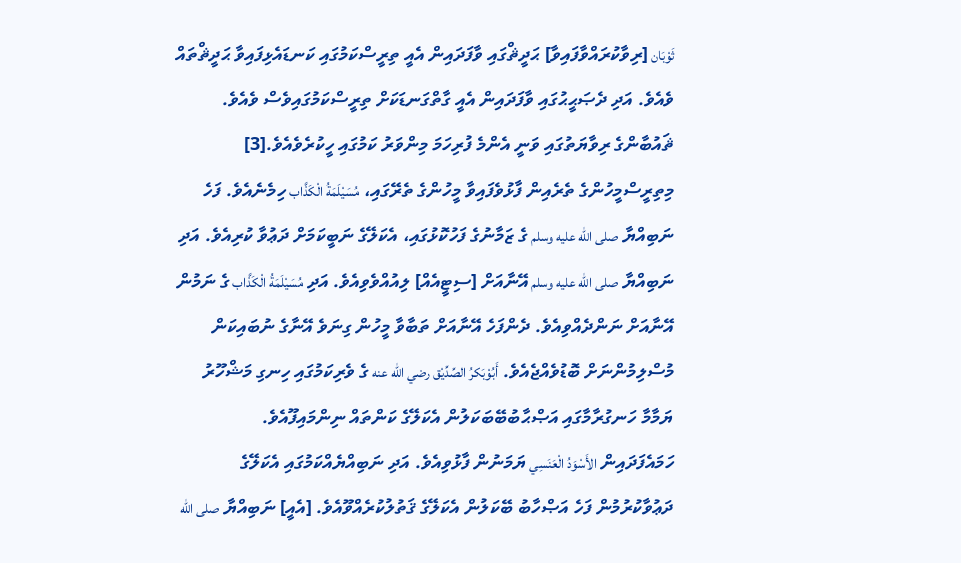ثَوْبَان [ރިވާކުރައްވާފައިވާ] ޙަދީޘްގައި ވާފަދައިން އެއީ ތިރީސްކަމުގައި ކަނޑައެޅިފައިވާ ޙަދީޘްތައް ވެއެވެ. އަދި ދެޞަޙީޙުގައި ވާފަދައިން އެއީ ގާތްގަނޑަކަށް ތިރީސްކަމުގައިވެސް ވެއެވެ. ޘައުބާންގެ ރިވާޔަތުގައި ވަނީ އެންމެ ފުރިހަމަ މިންވަރު ކަމުގައި ހީކުރެވެއެވެ.[3]
މިތިރީސްމީހުންގެ ތެރެއިން ފާޅުވެފައިވާ މީހުންގެ ތެރޭގައި، مُسَيْلَمَةُ الْكَذَّاب ހިމެނެއެވެ. ފަހެ ނަބިއްޔާ صلى الله عليه وسلم ގެ ޒަމާނުގެ ފަހުކޮޅުގައި، އެކަލޭގެ ނަބީކަމަށް ދަޢުވާ ކުރިއެވެ. އަދި ނަބިއްޔާ صلى الله عليه وسلم އޭނާއަށް [ސިޓީއެއް] ލިއުއްވެވިއެވެ. އަދި مُسَيْلَمَةُ الْكَذَّاب ގެ ނަމުން އޭނާއަށް ނަންދެއްވިއެވެ. ދެންފަހެ އޭނާއަށް ތަބާވާ މީހުން ގިނަވެ އޭނާގެ ނުބައިކަން މުސްލިމުންނަށް ބޮޑުވެއްޖެއެވެ. أَبُوْبَكرُ الصِّدِّيْق رضي الله عنه ގެ ވެރިކަމުގައި ހިނގި މަޝްހޫރު ޔަމާމާ ހަނގުރާމާގައި އަޞްޙާބުބޭބަކަލުން އެކަލޭގެ ކަންތައް ނިންމައިފޫއެވެ.
ހަމައެފަދައިން الأَسْوَدُ الْعَنَسِي ޔަމަނުން ފާޅުވިއެވެ. އަދި ނަބިއްޔެއްކަމުގައި އެކަލޭގެ ދަޢުވާކުރުމުން ފަހެ އަޞްހާބު ބޭކަލުން އެކަލޭގެ ޤަތުލުކުރެއްވޫއެވެ. [އެއީ] ނަބިއްޔާ صلى الله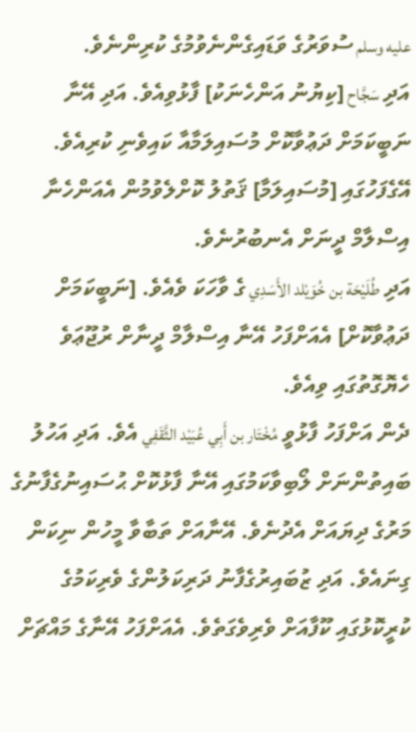عليه وسلم ސުވަރުގެ ވަޑައިގެންނެވުމުގެ ކުރިންނެވެ.
އަދި سَجَّاح [ކިޔުނު އަންހެނަކު] ފާޅުވިއެވެ. އަދި އޭނާ ނަބީކަމަށް ދަޢުވާކޮށް މުސައިލަމާއާ ކައިވެނި ކުރިއެވެ. އޭގެފަހުގައި [މުސައިލަމާ] ޤަތުލު ކޮށްލެވުމުން އެއަންހެނާ އިސްލާމް ދީނަށް އެނބުރުނެވެ.
އަދި طُلَيْحَة بن خُوَيْلد الأَسَدِي ގެ ވާހަކަ ވެއެވެ. [ނަބީކަމަށް ދަޢުވާކޮށް] އެއަށްފަހު އޭނާ އިސްލާމް ދީނާށް ރުޖޫޢަވެ ހެޔޮގޮތުގައި ވިއެވެ.
ދެން އަށްފަހު ފާޅުވީ مُخْتَار بن أَبِي عُبَيْد الثَّقَفِي އެވެ. އަދި އަހުލު ބައިތުންނަށް ލޯބިވާކަމުގައި އޭނާ ފާޅުކޮށް ޙުސައިނުގެފާނުގެ މަރުގެ ދިޔައަށް އެދުނެވެ. އޭނާއަށް ތަބާވާ މީހުން ނިކަން ގިނައެވެ. އަދި ޒުބައިރުގެފާނު ދަރިކަލުންގެ ވެރިކަމުގެ ކުރީކޮޅުގައި ކޫފާއަށް ވެރިވެގަތެވެ. އެއަށްފަހު އޭނާގެ މައްޗަށް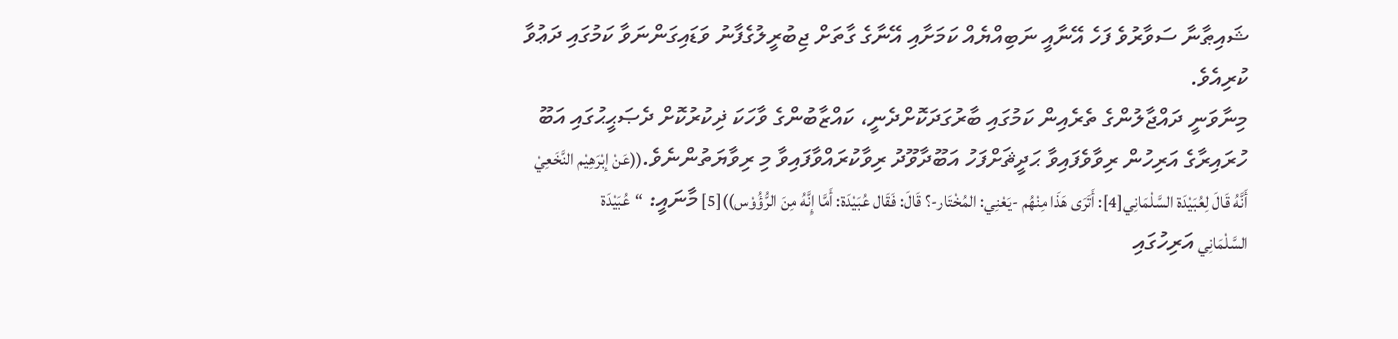ޝައިޠާނާ ސަވާރުވެ ފަހެ އޭނާއީ ނަބިއްޔެއް ކަމަށާއި އޭނާގެ ގާތަށް ޖިބުރީލުގެފާނު ވަޑައިގަންނަވާ ކަމުގައި ދަޢުވާ ކުރިއެވެ.
މިނާވަނީ ދައްޖާލުންގެ ތެރެއިން ކަމުގައި ބާރުގަދަކޮށްދެނީ، ކައްޒާބުންގެ ވާހަކަ ޛިކުރުކޮށް ދެޞަޙީޙުގައި އަބޫ ހުރައިރާގެ އަރިހުން ރިވާވެފައިވާ ޙަދީޘަށްފަހު އަބޫދާވޫދު ރިވާކުރައްވާފައިވާ މި ރިވާޔަތުންނެވެ.((عَنْ إبْرَهِيْم النَّخَعِيْ أَنَّهُ قَالَ لِعُبَيْدَة السَّلْمَانِي[4]: أَتَرَى هَذَا مِنْهُم -يَعْنِي: المُخْتَار-؟ قَالَ: فَقَال عُبَيْدَة: أَمَّا إِنَّهُ مِنَ الرُّؤُوْس))[5] މާނައީ: “عُبَيْدَة السَّلْمَانِي އަރިހުގައި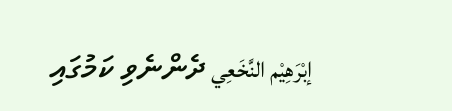إبْرَهِيْم النَّخَعِي ދެންނެވި ކަމުގައި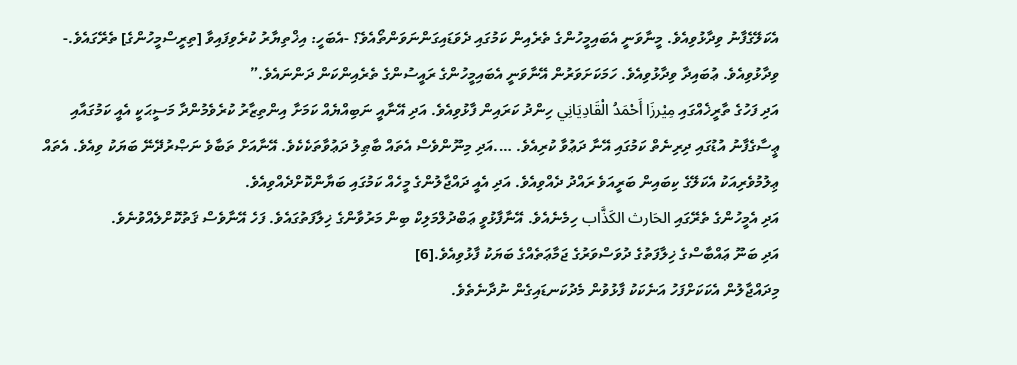އެކަލޭގެފާނު ވިދާޅުވިއެވެ. މީނާވަނީ އެބައިމީހުންގެ ތެރެއިން ކަމުގައި ދެވަޑައިގަންނަވަންތޯއެވެ؟ -އެބަހީ: އިޚްތިޔާރު ކުރެވިފައިވާ [ތިރީސްމީހުންގެ] ތެރޭގައެވެ.- ވިދާޅުވިއެވެ. ޢުބައިދާ ވިދާޅުވިއެވެ. ހަމަކަށަވަރުން އޭނާވަނީ އެބައިމީހުންގެ ރައީސުންގެ ތެރެއިންކަން ދަންނައެވެ.”
އަދި ފަހުގެ ތާރީޚެއްގައި مِيْرزَا أَحْمَدُ الْقَادِيَانِي ހިންދު ކަރައިން ފާޅުވިއެވެ. އަދި އޭނާއީ ނަބިއްޔެއް ކަމަށާ އިންތިޒާރު ކުރެވެމުންދާ މަސީޙަކީ އެއީ ކަމުގައާއި ޢީސާގެފާނު އުޑުގައި ދިރިނެތް ކަމުގައި އޭނާ ދަޢުވާ ކުރިއެވެ. ….އަދި މިނޫންވެސް އެތައް ބާޠިލު ދަޢުވާތަކެކެވެ. އޭނާއަށް ތަބާވެ ނަޞްރުދޭނޭ ބަޔަކު ވިއެވެ. އެތައް ޢިލުމުވެރިއަކު އެކަލޭގެ ކިބައިން ބަރީއަވެ ރައްދު ދެއްވިއެވެ. އަދި އެއީ ދައްޖާލުންގެ މީހެއް ކަމުގައި ބަޔާންކޮށްދެއްވިއެވެ.
އަދި އެމީހުންގެ ތެރޭގައި الحَارث الكَذَّاب ހިމެނެއެވެ. އޭނާފާޅުވީ ޢަބްދުލްމަލިކް ބިން މަރުވާންގެ ޚިލާފަތުގައެވެ. ފަހެ އޭނާވެސް ޤަތުކޮށްލެއްވުނެވެ.
އަދި ބަނޫ ޢައްބާސްގެ ޚިލާފަތުގެ ދުވަސްވަރުގެ ޖަމާޢަތެއްގެ ބަޔަކު ފާޅުވިއެވެ.[6]
މިދައްޖާލުން އެކަކަށްފަހު އަނެކަކު ފާޅުވުން މެދުކަނޑައިގެން ނުދާނެތެވެ.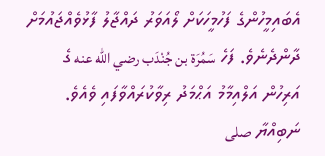އެބައިމީހުންގެ ފަހުމީހަކަށް ލޯއަވަރު ދައްޖާލު ފާޅުވެއްޖައުމަށް ދާންދެނެވެ. ފަހެ سَمُرَة بن جُنْدَب رضي الله عنه ގެ އަރިހުން އަލްއިމާމު އަޙްމަދު ރިވާކުރައްވާފައި ވެއެވެ. ނަބިއްޔާ صلى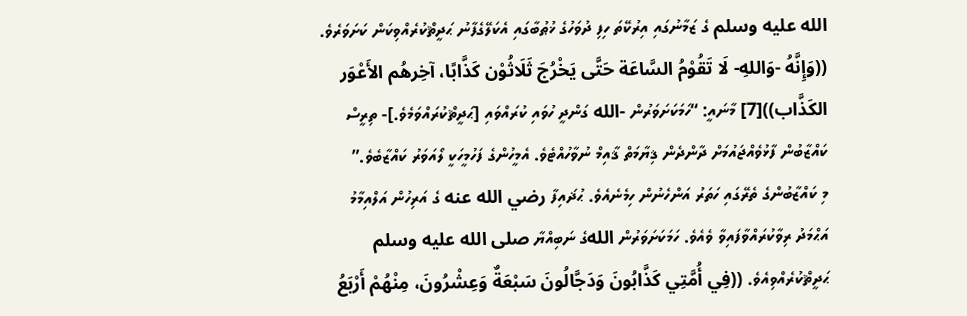الله عليه وسلم ގެ ޒަމާނުގައި އިރުކޭތަ ހިފި ދުވަހުގެ ޚުޠުބާގައި އެކަލޭގެފާނު ޙަދީޘްކުރެއްވިކަން ކަށަވަރެވެ. ((وَإِنَّهُ -وَاللهِ- لَا تَقُوْمُ السَّاعَة حَتَّى يَخْرُجَ ثَلَاثُوْن كَذَّابًا، آخِرهُم الأَعْوَر الكَذَّاب))[7] މާނައީ: “ހަމަކަށަވަރުން -الله ގަންދީ ހުވައި ކުރައްވައި [ޙަދީޘްކުރައްވަމެވެ.]- ތިރީސް ކައްޒާބުން ފާޅުވެއްޖައުމަށް ދާންދެން ޤިޔާމަތް ޤާއިމް ނުވާހުއްޓެވެ. އެމީހުންގެ ފަހުމީހަކީ ލޯއަވަރު ކައްޒާބެވެ.”
މި ކައްޒާބުންގެ ތެރޭގައި ހަތަރު އަންހެނުން ހިމެނެއެވެ. ޙުޛައިފާ رضي الله عنه ގެ އަރިހުން އަލްއިމާމު އަޙްމަދު ރިވާކުރައްވާފައިވާ ވެއެވެ. ހަމަކަށަވަރުން اللهގެ ނަބިއްޔާ صلى الله عليه وسلم ޙަދީޘްކުރެއްވިއެވެ. ((فِي أُمَّتِي كَذَّابُونَ وَدَجَّالُونَ سَبْعَةٌ وَعِشْرُونَ، مِنْهُمْ أَرْبَعُ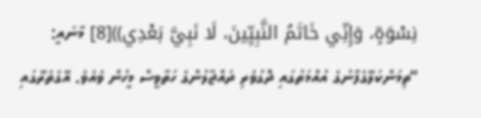نِسْوَةٍ، وَإِنِّي خَاتَمُ النَّبِيِّينَ، لَا نَبِيَّ بَعْدِي))[8] މާނައީ: “ތިމަންކަލޭގެފާނުގެ އުއްމަތުގައި ދޮގުވެރި ދައްޖާލުންގެ ހަތާވީސް މީހުން ވެއެވެ. އޭގެތެރޭގައި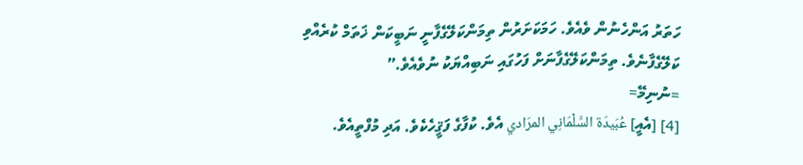ހަތަރު އަންހެނުން ވެއެވެ. ހަމަކަށަރުން ތިމަންކަލޭގެފާނީ ނަބީކަން ޚަތަމް ކުރެއްވި ކަލޭގެފާނެވެ. ތިމަންކަލޭގެފާނަށް ފަހުގައި ނަބިއްޔަކު ނުވެއެވެ.”
=ނުނިމޭ=
[4] [އެއީ] عُبَيدَة السَّلْمَانِي المرَادي އެވެ. ކުފާގެ ފަޤީހެކެވެ. އަދި މުފްތީއެވެ.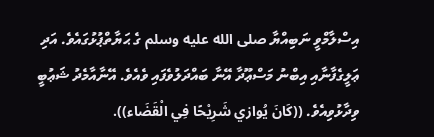އިސްލާމްވީ ނަބިއްޔާ صلى الله عليه وسلم ގެ ޙަޔާތްޕުޅުގައެވެ. އަދި ޢަލީގެފާނާއި އިބްނު މަސްޢޫދާ އޭނާ ބައްދަލުވެފައި ވެއެވެ. އޭނާއާމެދު ޝަޢުބީ ވިދާޅުވިއެވެ. ((كَانَ يُوازي شَرِيْحًا فِي الْقَضَاء)).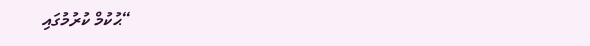“ޙުކުމް ކުރުމުގައި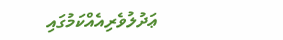ޢަދުލުވެރިއެއްކަމުގައި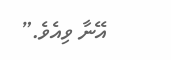އޭނާ ވިއެވެ.”